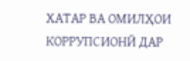ХАТАР ВА ОМИЛҲОИ КОРРУПСИОНӢ ДАР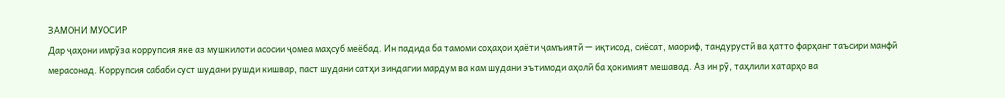ЗАМОНИ МУОСИР
Дар ҷаҳони имрӯза коррупсия яке аз мушкилоти асосии ҷомеа маҳсуб меёбад. Ин падида ба тамоми соҳаҳои ҳаёти ҷамъиятӣ — иқтисод, сиёсат, маориф, тандурустӣ ва ҳатто фарҳанг таъсири манфӣ мерасонад. Коррупсия сабаби суст шудани рушди кишвар, паст шудани сатҳи зиндагии мардум ва кам шудани эътимоди аҳолӣ ба ҳокимият мешавад. Аз ин рӯ, таҳлили хатарҳо ва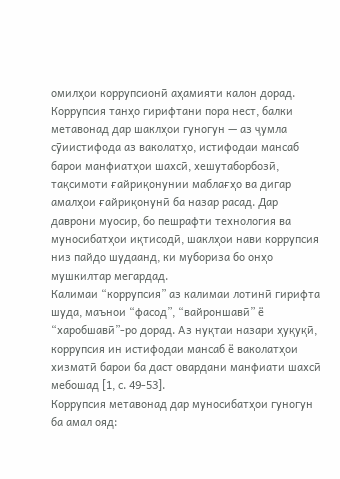омилҳои коррупсионӣ аҳамияти калон дорад. Коррупсия танҳо гирифтани пора нест, балки метавонад дар шаклҳои гуногун — аз ҷумла сӯиистифода аз ваколатҳо, истифодаи мансаб барои манфиатҳои шахсӣ, хешутаборбозӣ, тақсимоти ғайриқонунии маблағҳо ва дигар амалҳои ғайриқонунӣ ба назар расад. Дар даврони муосир, бо пешрафти технология ва муносибатҳои иқтисодӣ, шаклҳои нави коррупсия низ пайдо шудаанд, ки мубориза бо онҳо мушкилтар мегардад.
Калимаи “коррупсия” аз калимаи лотинӣ гирифта шуда, маънои “фасод”, “вайроншавӣ” ё “харобшавӣ”-ро дорад. Аз нуқтаи назари ҳуқуқӣ, коррупсия ин истифодаи мансаб ё ваколатҳои хизматӣ барои ба даст овардани манфиати шахсӣ мебошад [1, с. 49-53].
Коррупсия метавонад дар муносибатҳои гуногун ба амал ояд: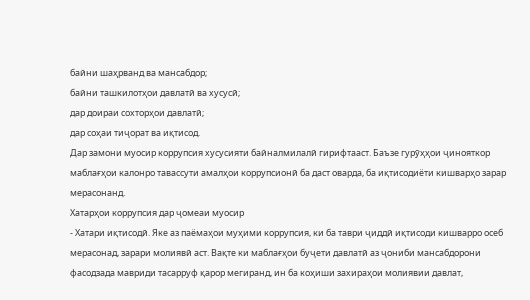байни шаҳрванд ва мансабдор;
байни ташкилотҳои давлатӣ ва хусусӣ;
дар доираи сохторҳои давлатӣ;
дар соҳаи тиҷорат ва иқтисод.
Дар замони муосир коррупсия хусусияти байналмилалӣ гирифтааст. Баъзе гурӯҳҳои ҷинояткор маблағҳои калонро тавассути амалҳои коррупсионӣ ба даст оварда, ба иқтисодиёти кишварҳо зарар мерасонанд.
Хатарҳои коррупсия дар ҷомеаи муосир
- Хатари иқтисодӣ. Яке аз паёмаҳои муҳими коррупсия, ки ба таври ҷиддӣ иқтисоди кишварро осеб мерасонад, зарари молиявӣ аст. Вақте ки маблағҳои буҷети давлатӣ аз ҷониби мансабдорони фасодзада мавриди тасарруф қарор мегиранд, ин ба коҳиши захираҳои молиявии давлат,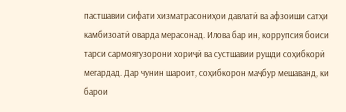пастшавии сифати хизматрасониҳои давлатӣ ва афзоиши сатҳи камбизоатӣ оварда мерасонад. Илова бар ин, коррупсия боиси тарси сармоягузорони хориҷӣ ва сустшавии рушди соҳибкорӣ мегардад. Дар чунин шароит, соҳибкорон маҷбур мешаванд, ки барои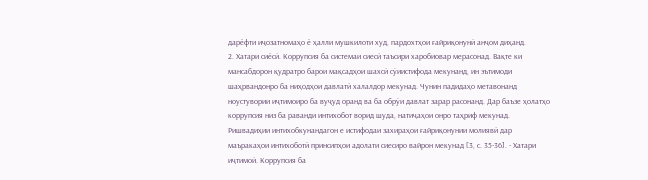дарёфти иҷозатномаҳо ё ҳалли мушкилоти худ, пардохтҳои ғайриқонунӣ анҷом диҳанд.
2. Хатари сиёсӣ. Коррупсия ба системаи сиесӣ таъсири харобиовар мерасонад. Вақте ки мансабдорон қудратро барои мақсадҳои шахсӣ сӯиистифода мекунанд, ин эътимоди шаҳрвандонро ба ниҳодҳои давлатӣ халалдор мекунад. Чунин падидаҳо метавонанд ноустувории иҷтимоиро ба вуҷуд оранд ва ба обрӯи давлат зарар расонанд. Дар баъзе ҳолатҳо коррупсия низ ба раванди интихобот ворид шуда, натиҷаҳои онро таҳриф мекунад. Ришвадиҳии интихобкунандагон е истифодаи захираҳои ғайриқонунии молиявӣ дар маъракаҳои интихоботӣ принсипҳои адолати сиесиро вайрон мекунад [3, с. 35-36]. - Хатари иҷтимоӣ. Коррупсия ба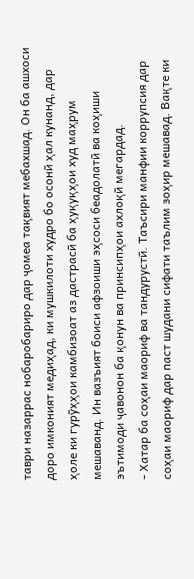таври назаррас нобаробариро дар ҷомеа тақвият мебахшад. Он ба ашхоси доро имконият медиҳад, ки мушкилоти худро бо осонӣ ҳал кунанд, дар ҳоле ки гурӯҳҳои камбизоат аз дастрасӣ ба ҳуқуқҳои худ маҳрум мешаванд. Ин вазъият боиси афзоиши эҳсоси беадолатӣ ва коҳиши эътимоди ҷавонон ба қонун ва принсипҳои ахлоқӣ мегардад.
- Хатар ба соҳаи маориф ва тандурустӣ. Таъсири манфии коррупсия дар соҳаи маориф дар паст шудани сифати таълим зоҳир мешавад. Вақте ки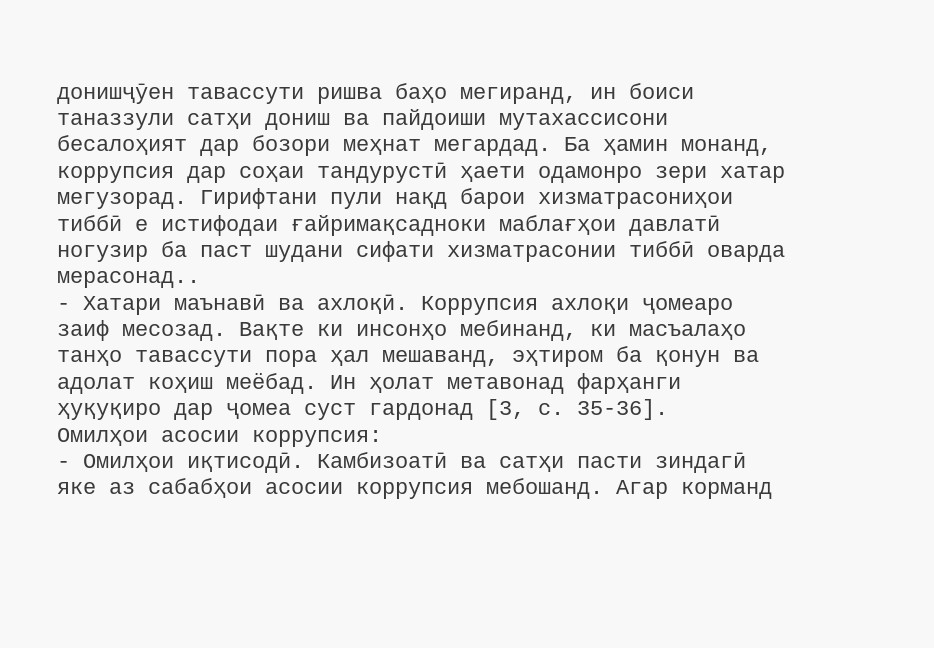донишҷӯен тавассути ришва баҳо мегиранд, ин боиси таназзули сатҳи дониш ва пайдоиши мутахассисони бесалоҳият дар бозори меҳнат мегардад. Ба ҳамин монанд, коррупсия дар соҳаи тандурустӣ ҳаети одамонро зери хатар мегузорад. Гирифтани пули нақд барои хизматрасониҳои тиббӣ е истифодаи ғайримақсадноки маблағҳои давлатӣ ногузир ба паст шудани сифати хизматрасонии тиббӣ оварда мерасонад..
- Хатари маънавӣ ва ахлоқӣ. Коррупсия ахлоқи ҷомеаро заиф месозад. Вақте ки инсонҳо мебинанд, ки масъалаҳо танҳо тавассути пора ҳал мешаванд, эҳтиром ба қонун ва адолат коҳиш меёбад. Ин ҳолат метавонад фарҳанги ҳуқуқиро дар ҷомеа суст гардонад [3, с. 35-36].
Омилҳои асосии коррупсия:
- Омилҳои иқтисодӣ. Камбизоатӣ ва сатҳи пасти зиндагӣ яке аз сабабҳои асосии коррупсия мебошанд. Агар корманд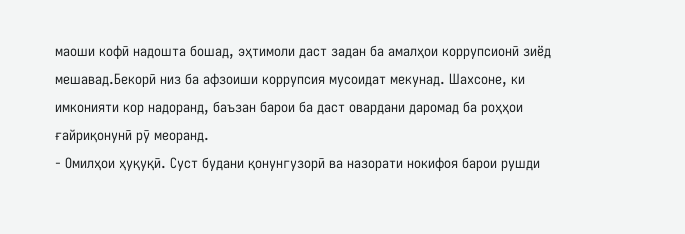маоши кофӣ надошта бошад, эҳтимоли даст задан ба амалҳои коррупсионӣ зиёд мешавад.Бекорӣ низ ба афзоиши коррупсия мусоидат мекунад. Шахсоне, ки имконияти кор надоранд, баъзан барои ба даст овардани даромад ба роҳҳои ғайриқонунӣ рӯ меоранд.
- Омилҳои ҳуқуқӣ. Суст будани қонунгузорӣ ва назорати нокифоя барои рушди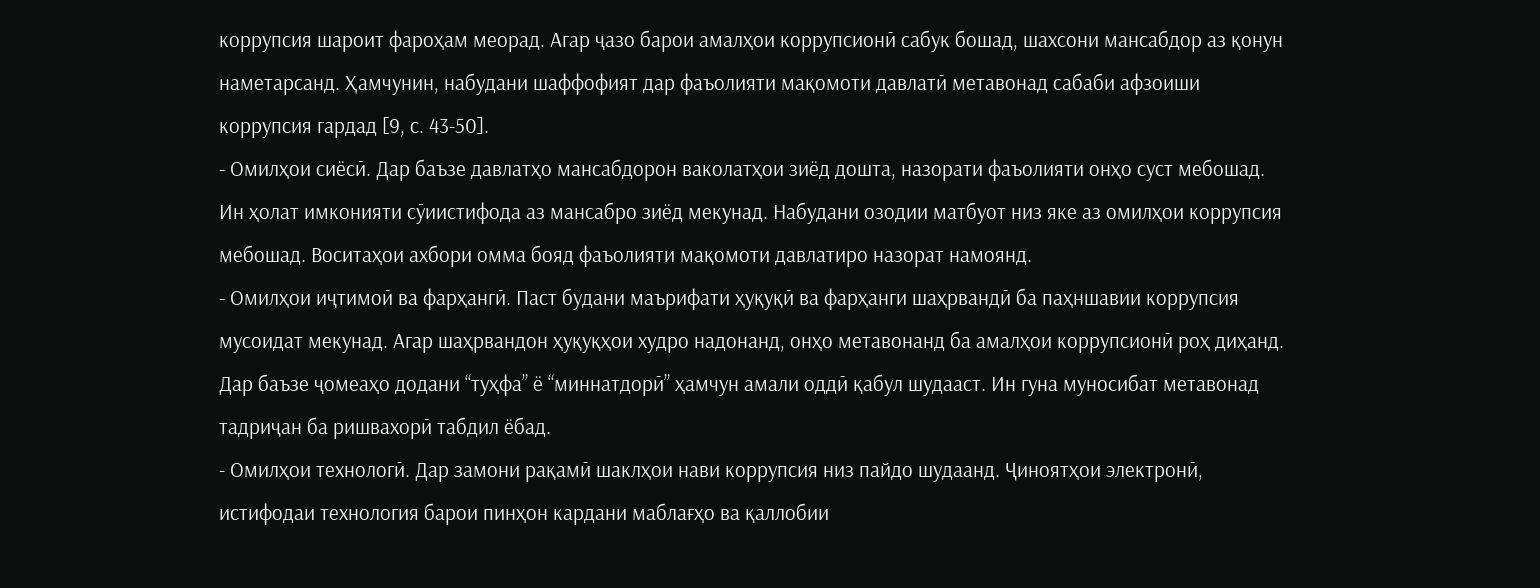коррупсия шароит фароҳам меорад. Агар ҷазо барои амалҳои коррупсионӣ сабук бошад, шахсони мансабдор аз қонун наметарсанд. Ҳамчунин, набудани шаффофият дар фаъолияти мақомоти давлатӣ метавонад сабаби афзоиши коррупсия гардад [9, с. 43-50].
- Омилҳои сиёсӣ. Дар баъзе давлатҳо мансабдорон ваколатҳои зиёд дошта, назорати фаъолияти онҳо суст мебошад. Ин ҳолат имконияти сӯиистифода аз мансабро зиёд мекунад. Набудани озодии матбуот низ яке аз омилҳои коррупсия мебошад. Воситаҳои ахбори омма бояд фаъолияти мақомоти давлатиро назорат намоянд.
- Омилҳои иҷтимоӣ ва фарҳангӣ. Паст будани маърифати ҳуқуқӣ ва фарҳанги шаҳрвандӣ ба паҳншавии коррупсия мусоидат мекунад. Агар шаҳрвандон ҳуқуқҳои худро надонанд, онҳо метавонанд ба амалҳои коррупсионӣ роҳ диҳанд. Дар баъзе ҷомеаҳо додани “туҳфа” ё “миннатдорӣ” ҳамчун амали оддӣ қабул шудааст. Ин гуна муносибат метавонад тадриҷан ба ришвахорӣ табдил ёбад.
- Омилҳои технологӣ. Дар замони рақамӣ шаклҳои нави коррупсия низ пайдо шудаанд. Ҷиноятҳои электронӣ, истифодаи технология барои пинҳон кардани маблағҳо ва қаллобии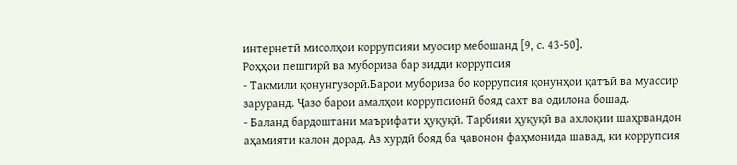интернетӣ мисолҳои коррупсияи муосир мебошанд [9, с. 43-50].
Роҳҳои пешгирӣ ва мубориза бар зидди коррупсия
- Такмили қонунгузорӣ.Барои мубориза бо коррупсия қонунҳои қатъӣ ва муассир заруранд. Ҷазо барои амалҳои коррупсионӣ бояд сахт ва одилона бошад.
- Баланд бардоштани маърифати ҳуқуқӣ. Тарбияи ҳуқуқӣ ва ахлоқии шаҳрвандон аҳамияти калон дорад. Аз хурдӣ бояд ба ҷавонон фаҳмонида шавад, ки коррупсия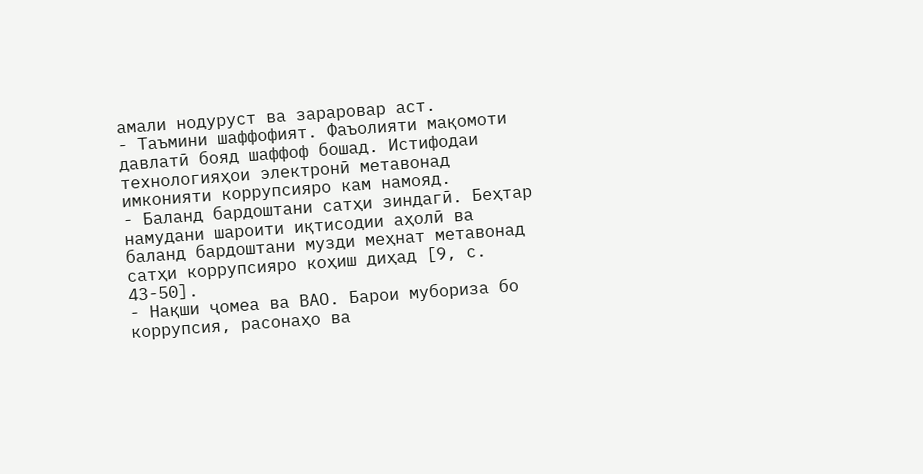амали нодуруст ва зараровар аст.
- Таъмини шаффофият. Фаъолияти мақомоти давлатӣ бояд шаффоф бошад. Истифодаи технологияҳои электронӣ метавонад имконияти коррупсияро кам намояд.
- Баланд бардоштани сатҳи зиндагӣ. Беҳтар намудани шароити иқтисодии аҳолӣ ва баланд бардоштани музди меҳнат метавонад сатҳи коррупсияро коҳиш диҳад [9, с. 43-50].
- Нақши ҷомеа ва ВАО. Барои мубориза бо коррупсия, расонаҳо ва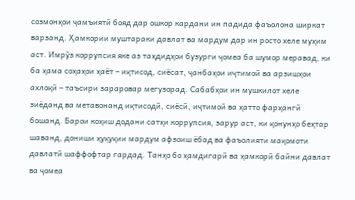созмонҳои ҷамъиятӣ бояд дар ошкор кардани ин падида фаъолона ширкат варзанд. Ҳамкории муштараки давлат ва мардум дар ин росто хеле муҳим аст. Имрӯз коррупсия яке аз таҳдидҳои бузурги ҷомеа ба шумор меравад, ки ба ҳама соҳаҳои ҳаёт – иқтисод, сиёсат, ҷанбаҳои иҷтимоӣ ва арзишҳои ахлоқӣ – таъсири зараровар мегузорад. Сабабҳои ин мушкилот хеле зиёданд ва метавонанд иқтисодӣ, сиёсӣ, иҷтимоӣ ва ҳатто фарҳангӣ бошанд. Барои коҳиш додани сатҳи коррупсия, зарур аст, ки қонунҳо беҳтар шаванд, дониши ҳуқуқии мардум афзоиш ёбад ва фаъолияти мақомоти давлатӣ шаффофтар гардад. Танҳо бо ҳамдигарӣ ва ҳамкорӣ байни давлат ва ҷомеа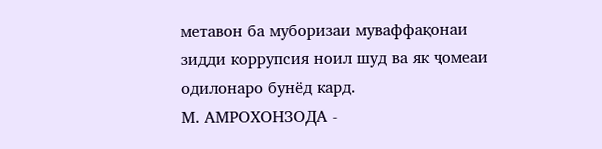метавон ба муборизаи муваффақонаи зидди коррупсия ноил шуд ва як ҷомеаи одилонаро бунёд кард.
М. АМРОХОНЗОДА -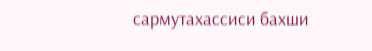сармутахассиси бахши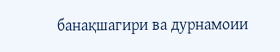банақшагири ва дурнамоии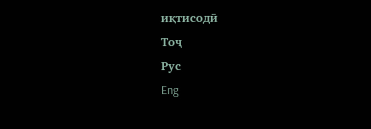иқтисодӣ
Тоҷ
Рус
Eng